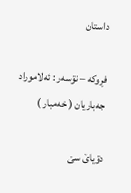داستان

فڕوکە – نۊسەر : ئەلاموراد جەباریان ( خەمبار )

دۊیاێ سێ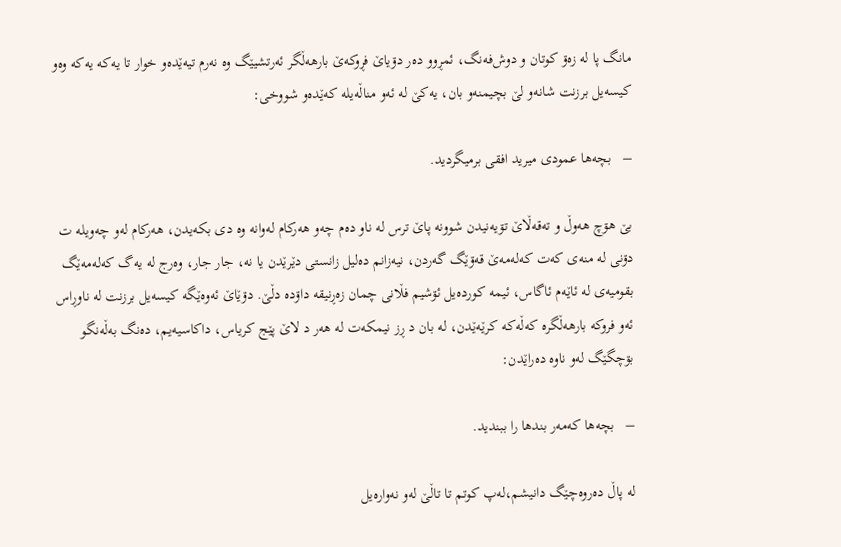مانگ پا له‌ زه‌ۊ كوتان و دوش‌فه‌نگ‌، ئمڕوو ده‌ر دۊیاێ فڕوكه‌ێ بارهه‌ڵگر ئه‌رتشیێگ وه‌ نه‌رم تیه‌ێده‌و خوار تا یه‌كه‌ یه‌كه‌ وه‌و كیسه‌یل برزنت شانه‌و لێ بچیمنه‌و بان، یه‌كێ له ‌ئه‌و‌ مناڵه‌یله ‌كه‌ێده‌و‌ شووخی:

–   بچه‌‌ها عمودی میرید افقی برمیگردید.

بێ هۊچ هه‌وڵ و ته‌قه‌ڵاێ تۊیه‌نیدن شوونه‌ پاێ ترس له‌ ناو ده‌م چه‌و هه‌ركام له‌وانه‌‌ وه دی بكه‌‌یدن، هه‌ركام له‌و چه‌ویله ت دۊنی له‌ منه‌ی كه‌ت كه‌له‌مه‌ێ قه‌ۊێگ گه‌ردن، نیه‌زانم ده‌لیل زانستی دێرێدن یا نه‌، جار جار، وه‌ر‌‌ج له‌ یه‌گ كه‌له‌مه‌ێگ بقومیه‌ی له‌ ئاێه‌م ئاگاس، ئیمه‌ كورده‌یل ئۊشیم فڵانی چمان زه‌ڕنیقه‌ داۊده‌ دڵێ. دۊێاێ ئه‌وه‌ێگه‌ كیسه‌یل برزنت له‌ ناوڕاس ئه‌و فروكه‌ بارهه‌ڵگره‌‌‌ كه‌ڵه‌كه‌ كرێه‌ێدن، له‌ بان د ڕز نیمكه‌ت له‌ هه‌ر د لا‌ێ پێج كریاس، داكاسیه‌یم، ده‌نگ به‌ڵه‌نگو بۊچگێگ له‌و‌ ناوه‌ ده‌راێدن:

–   بچه‌ها كه‌مه‌ر بندها را ‌ببندید.

له‌ پاڵ ده‌روه‌چێگ دانیشم،له‌پ كوتم تا تاڵێ له‌و نه‌واره‌یل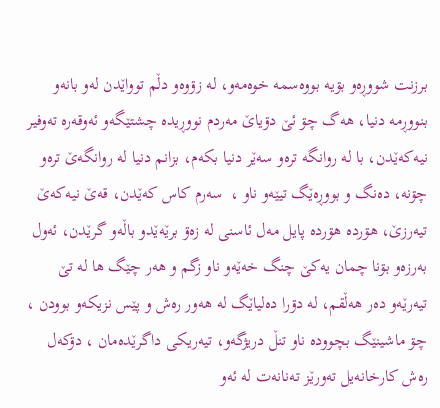برزنت‌ شووڕه‌و بۊیه‌ بووه‌سمه‌ خوه‌مه‌و، له‌ زۊوه‌و دڵم توواێدن له‌و بانه‌و بنووڕمه‌ دنیا، هه‌گ چۊ ئێ دۊیاێ مه‌ردم نووڕیده‌ چشتێگه‌و ئه‌وقه‌ره‌ ته‌وفیر نیه‌كه‌ێدن، با له‌ روانگه‌ تره‌و سه‌ێر‌ دنیا بكه‌م، بزانم دنیا له‌ روانگه‌ێ تره‌و چۊنه‌، ده‌نگ و بووڕه‌ێگ تیێه‌و ناو ،  سه‌رم كاس كه‌ێدن، قه‌ێ نیه‌‌‌كه‌ێ تیه‌رزێ، هۊرده‌ هۊرده‌ پایل مه‌ل ئاسنی‌ له‌ زه‌ۊ برێه‌ێدو باڵه‌و گرێدن، ئه‌و‌ل به‌رزه‌و بۊنا چمان یه‌كێ چنگ خه‌ێه‌و ناو زگم و هه‌ر چێگ ها له‌ تێ تیه‌رێه‌و ده‌ر هه‌ڵقم، له‌ دۊرا ده‌لیاێگ له‌ هه‌ور ره‌ش و پێس نزیكه‌و بوودن ، چۊ ماشینێگ بچووده‌ ناو تنڵ دریژگه‌و، تیه‌ریكی داگرێده‌مان ، دۊكه‌ل ره‌ش كارخانه‌یل ته‌ورێز ته‌نانه‌ت له‌ ئه‌‌و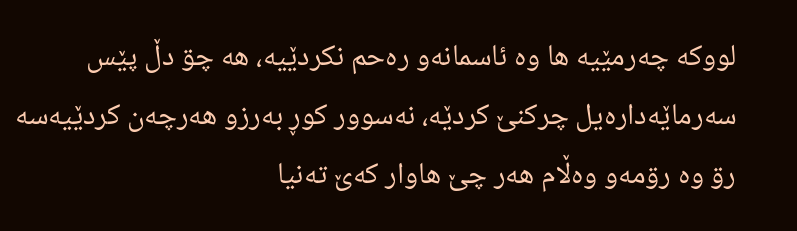لووكه‌‌ چه‌رمێیه‌ ها وه ئاسمانه‌و ره‌حم نكردێیه‌،‌ هه‌ چۊ دڵ پێس سه‌رماێه‌داره‌یل چركنێ كردێه‌، نه‌سوور كوڕ به‌رزو هه‌رچه‌ن كردێیه‌سه‌ رۊ وه‌‌ رۊمه‌و وه‌ڵام هه‌ر چێ هاوار كه‌ێ ته‌نیا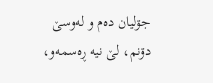جۊلیان ده‌م و له‌وسێ دۊنم، لێ نیه‌ ڕه‌سمه‌و،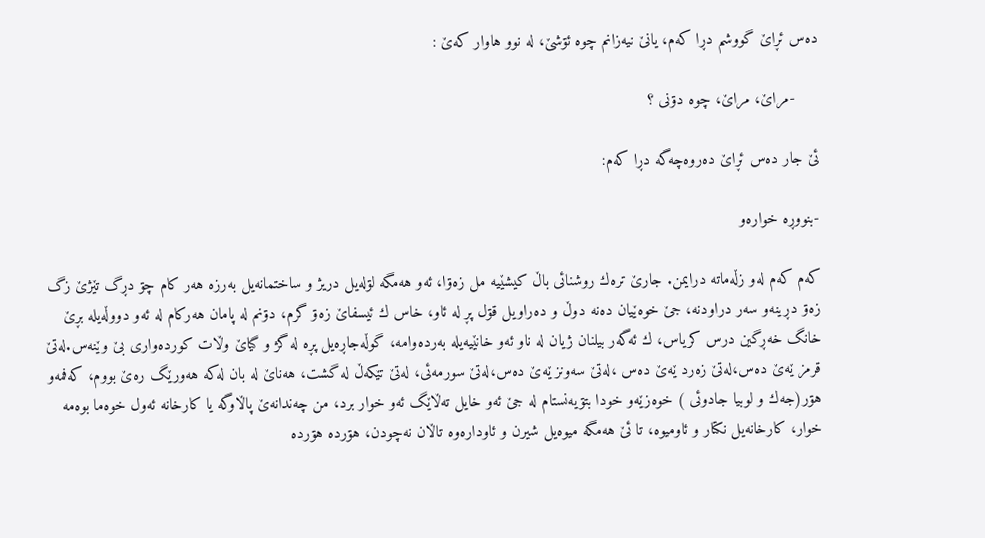ده‌س ئڕاێ گووشم دڕا كه‌م، یانێ نیه‌زانم چوه ‌ئۊشێ، له‌ نوو هاوار كه‌ێ :

     -مراێ، مراێ، چوه‌ دۊنی ؟

ئێ جار ده‌س ئڕاێ ده‌روه‌‌چه‌گه‌ دڕا كه‌م:

-بنووڕه‌ خواره‌و

كه‌م كه‌م له‌و زڵه‌ماته‌ د‌رایمن. جارێ تره‌ك روشنائی باڵ كیشێیه‌ مل زه‌ۊا، ئه‌و هه‌‌مگه‌ لۊله‌یل دریژ و ساختمانه‌یل به‌رزه هه‌‌ر كام چۊ دڕگ تێژێ زگ زه‌ۊ دڕینه‌و سه‌ر دراودنه،‌ جێ خوه‌ێیان ده‌نه‌ دوڵ و ده‌راویل قۊل پڕ له‌ ئاو، خاس ك ئیسفاێ زه‌ۊ گرم، دۊنم له‌ پامان هه‌ركام له ئه‌‌و دووڵه‌یله‌ بڕێ خانگ خه‌ڕگین درس كریاس، ك ئه‌گه‌ر بیلنان ژیان له‌ ناو ئه‌و خانێیه‌یله‌ به‌رده‌وامه‌، گوڵه‌جاڕه‌یل پڕه له‌ گژ و گیاێ وڵات كورده‌واری بێ وێنه‌س.له‌تێ قرمز ێه‌ێ ده‌س،له‌تێ زه‌رد ێه‌ێ ده‌س ،له‌تێ سه‌ونز ێه‌ێ ده‌س،له‌تێ سورمه‌‌ئی، له‌تێ تێكه‌ڵ له‌ گشت، هه‌ناێ له‌ بان له‌كه‌ هه‌ورێگ ره‌ێ بووم، كه‌فمه‌و‌ هۊر(جه‌ك و لوبیا جادوئی ) خوه‌زێه‌و خودا بتۊیه‌نستام له‌ جێ ئه‌و خایل ته‌ڵا‌ێگ ئه‌و خوار برد، من چه‌ندانه‌ێ‌ پاڵاوگه‌ یا كارخانه‌ ئه‌ول خوه‌ما بوه‌مه‌ خوار، كارخانه‌یل نكتار و ئاومیوه‌، تا ئێ هه‌مگه‌ میوه‌یل شیرن و ئاوداره‌‌وه ‌تاڵان نه‌چودن، هۊرده‌ هۊرده‌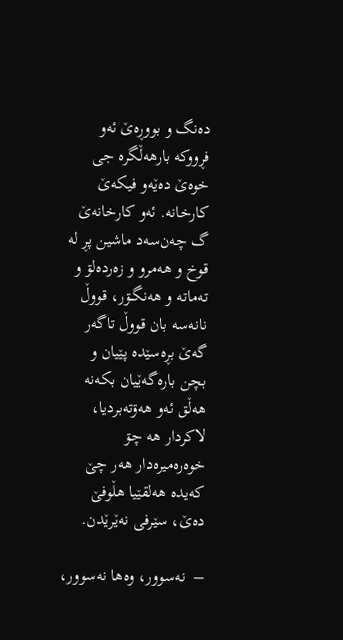ده‌نگ و بووڕه‌ێ ئه‌و فڕووكه‌ بارهه‌ڵگره‌ جی خوه‌ێ‌ ده‌ێه‌و‌ فیكه‌ێ كارخانه‌. ئه‌و كارخانه‌ێ گ‌ چه‌ن‌سه‌د ماشین پڕ له‌ قوخ و هه‌مرو و زه‌ر‌ده‌لۊ و ته‌ماته‌ و هه‌نگـۊر، قووڵ نانه‌سه ‌بان قووڵ تاگه‌ر گه‌ێ بڕه‌سێده پێیان و بچن باره‌گه‌ێیان بكه‌نه‌ هه‌ڵق ئه‌و هه‌ۊته‌‌بردیا، لاكردار هه‌ چۊ خوه‌ره‌میره‌دار هه‌ر چێ كه‌یده هه‌لقێیا هڵوفێ ده‌ێ، سێرفی نه‌ێرێدن.

–  نه‌سوور، وه‌ها نه‌سوور،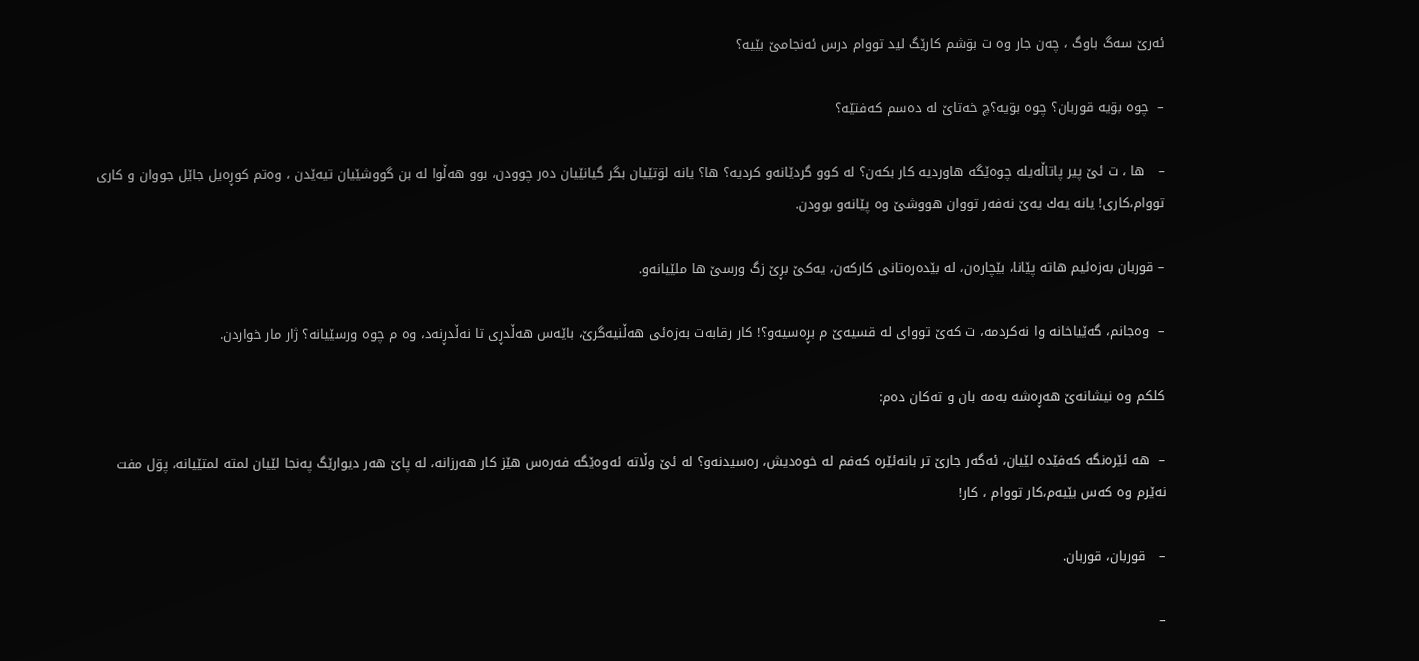ئه‌رێ سه‌گ باوگ ، چه‌ن جار وه‌ ت بۊشم كارێگ لید تووام درس ئه‌نجامێ بێیه؟

–  چوه‌ بۊیه‌ قوربان؟‌ چوه‌ بۊیه‌؟چ خه‌تاێ له‌ ده‌سم كه‌فتێه‌؟

–   ها ، ت ئێ پیر پاتاڵه‌یله چوه‌ێگه‌ ها‌وردیه‌ كار بكه‌ن؟ له‌ كوو گردێانه‌و كردیه‌؟ ها؟ یانه‌ لۊتێیان بگر گیانێیان ده‌ر چوودن، بوو هه‌‌ڵوا له‌ بن گووشێیان تیه‌ێدن ، وه‌تم كوڕه‌یل جاێل جووان و كاری تووام،كاری! یانه‌ یه‌ك‌ یه‌‌‌ێ نه‌فه‌ر تووان هووشێ ‌‌وه‌ پێانه‌و بوودن.

– قوربان به‌زه‌ئیم هاته‌ پێانا، بێچاره‌ن، له‌ بێده‌ره‌‌تانی كاركه‌ن، یه‌كێ بڕێ زگ ورسێ ها ملێیانه‌و.

–  وه‌جانم، گه‌ێیاخانه‌ وا نه‌كردمه‌، ت كه‌ێ تووای له‌ قسیه‌ێ م بڕه‌سیه‌و؟! كار رقابه‌ت به‌زه‌ئی هه‌ڵنیه‌‌گرێ، باێه‌س هه‌ڵدڕی تا نه‌ڵد‌ڕنه‌د، وه‌ م چوه‌ ورسێیانه؟‌ ژار مار خواردن.

كلكم وه‌ نیشانه‌ێ‌ هه‌ڕه‌شه‌ به‌مه‌ بان و ته‌كان ده‌م:

–  هه‌ ئێره‌‌نگه‌ كه‌فێده‌‌ لێیان، ئه‌گه‌ر جارێ تر بانه‌‌ئێره‌ كه‌فم له‌ خوه‌دیش، ره‌سیدنه‌و؟ له‌ ئێ وڵاته‌ ئه‌وه‌ێگه‌ فه‌ره‌‌س هێز كار هه‌رزانه‌، له‌ پاێ هه‌ر دیوارێگ په‌نجا لێیان لمته‌ لمتێیانه‌، پۊل مفت نه‌ێرم وه‌ كه‌س بێیه‌م،كار تووام ، كار!

–   قوربان، قوربان.

–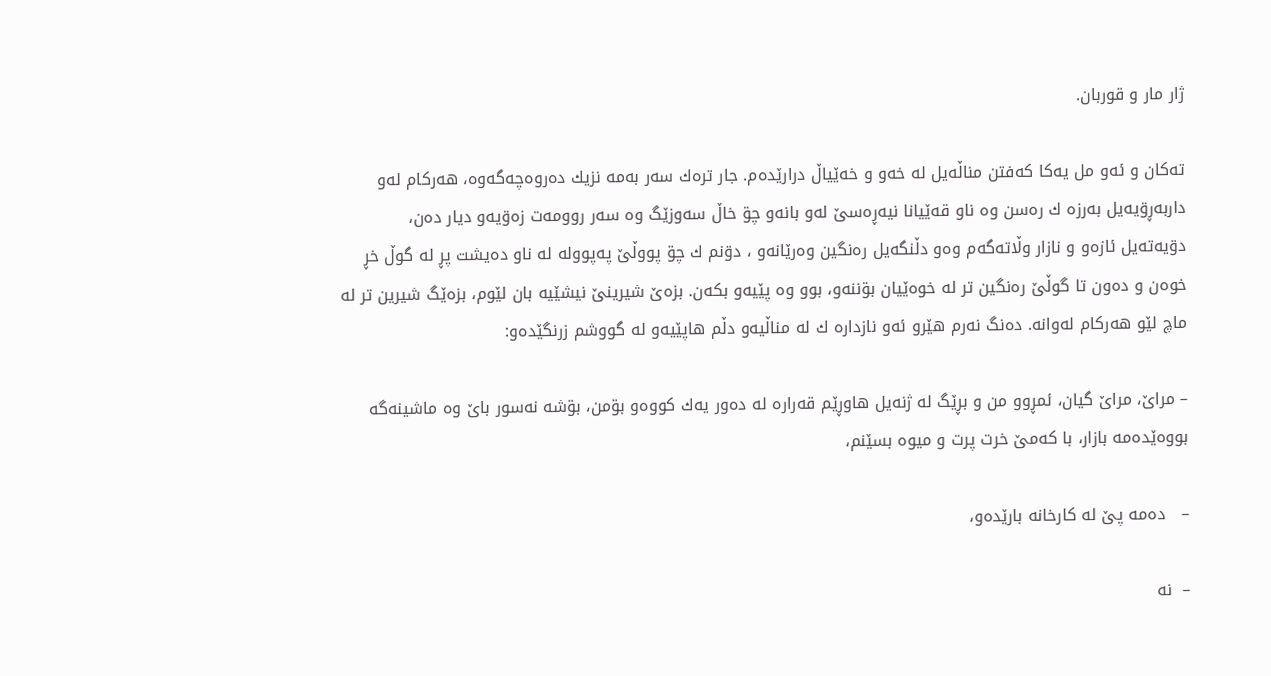ژار مار و قوربان.

ته‌كان و ئه‌و مل یه‌كا كه‌فتن مناڵه‌یل له‌ خه‌و و خه‌ێیاڵ‌ د‌رارێده‌م. جار تره‌ك سه‌ر به‌مه‌ نزیك ده‌روه‌چه‌گه‌وه، هه‌ركام له‌و داربه‌ڕۊیه‌یل به‌رزه‌ ك ره‌سن وه‌ ناو قه‌ێیانا نیه‌ڕه‌سێ له‌و‌ بانه‌و چۊ خاڵ سه‌وزێگ وه‌ سه‌ر روومه‌ت زه‌ۊیه‌و دیار ده‌ن، دۊیه‌ته‌یل ئازه‌و و نازار وڵاته‌گه‌م وه‌و دڵنگه‌یل ره‌نگین وه‌رێانه‌و ، دۊنم ك چۊ پووڵێ په‌پووله‌ له‌‌ ناو ده‌یشت پڕ له‌ گوڵ خڕ خوه‌ن و ده‌ون تا گوڵێ ره‌نگین تر له‌ خوه‌ێیان بۊننه‌‌و، بوو وه پێیه‌و بكه‌ن‌‌. بزه‌ێ شیرینێ نیشێیه ‌‌بان لێوم، بزه‌ێگ شیرین تر له‌ ماچ لێو هه‌ركام له‌وانه‌. ده‌نگ نه‌رم هێرو ئه‌و نازداره‌ ك له‌ مناڵیه‌و دڵم هاپێیه‌و له‌ گووشم زرنگێده‌و:

– مراێ، مراێ گیان، ئمڕوو من و بڕێگ له‌ ژنه‌یل هاوڕێم قه‌راره‌ له‌ ده‌ور یه‌ك كووه‌و بۊمن، بۊ‌شه‌ نه‌سور باێ وه‌ ماشینه‌‌گه‌ بووه‌ێده‌مه‌ بازار، با كه‌مێ خرت پرت و میوه‌ بسێنم،

–   ده‌مه‌ پێ له‌‌ كارخانه‌ بارێده‌و،

–  نه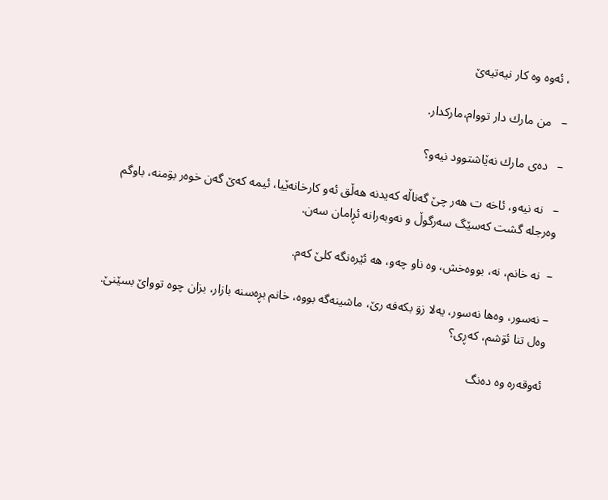،‌ ئه‌وه‌ وه‌ كار نیه‌تیه‌ێ

–   من مارك دار تووام،ماركدار.

–   ده‌ی مارك نه‌ێاشتوود نیه‌و؟

–   نه‌ نیه‌و، ئاخه‌ ت هه‌ر چێ گه‌ناڵه‌ كه‌یدنه‌ هه‌ڵق ئه‌و كارخانه‌ێیا، ئیمه‌ كه‌ێ گه‌ن خوه‌ر بۊمنه،‌ باوگم وه‌رجله‌ گشت كه‌سێگ سه‌رگوڵ و نه‌وبه‌رانه‌ ئڕامان ‌سه‌ن.

–  نه‌ خانم، نه‌، بووه‌خش، وه‌ ناو چه‌و، هه‌ ئێره‌نگه‌ كلێ كه‌م.

– نه‌سور، وه‌ها نه‌سور، یه‌لا زۊ بكه‌‌فه‌ رێ، ماشینه‌گه‌ بووه‌، خانم بڕه‌سنه‌ بازار، بزان چوه‌ توواێ بسێنێ. وه‌ل تنا ئۊشم، كه‌ڕی؟

ئه‌وقه‌ره‌ وه ده‌‌نگ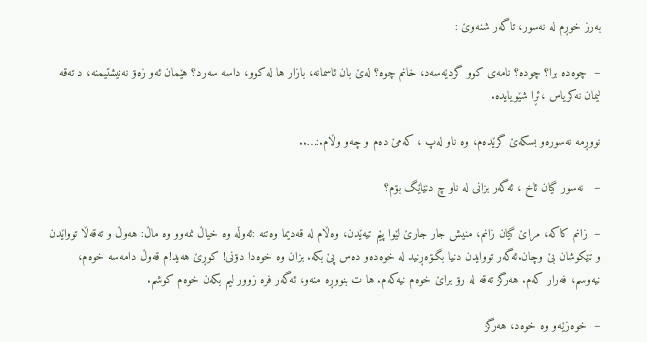به‌رز خوڕم له‌ نه‌سور، تاگه‌ر شنه‌وێ :

–  چوه‌ده‌ برا؟ چوده؟ نامه‌ی كوو گردێه‌سه‌د، خانم چوه‌؟ له‌ێ بان ئاسمانه‌، بازار ها له‌ كوو، داسه‌ سه‌رد؟ هێمان ئه‌و زه‌ۊ نه‌نیشتیمنه،‌ د ته‌قه‌ لیمان نه‌كریاس ،ئڕا شێویایده‌.

نووڕمه‌ نه‌سوره‌و بسكه‌ێ گرێده‌م، وه‌ ناو له‌پ ، كه‌مێ ده‌م و چه‌و وڵام.:…..

–   نه‌سور گیان ئاخ ، ئه‌گه‌ر بزانی له‌ ناو چ دنێاێگ بۊم؟

–  زانم كاكه،‌ مراێ گیان زانم، منیش جار جارێ لێوا پێم تیه‌ێدن، وه‌ڵام له‌ قه‌دیما وه‌تنه‌ :ئه‌وڵه‌ وه‌ خیاڵ نمه‌‌وو وه‌ ماڵ: هه‌وڵ و ته‌قه‌ڵا توواێدن و تێكوشان بێ وچان.ئه‌گه‌ر تووایدن دنیا بگـۊه‌ڕنید له‌ خوه‌ده‌و ده‌س پێ بكه‌. بزان وه‌ خوه‌دا دۊنی! كوڕێ هه‌ید!م قه‌وڵ دامه‌‌سه‌ خوه‌م، نیه‌وسم، فه‌رار كه‌م. هه‌رگز ته‌قه‌ له‌ رۊ براێ خوه‌م نیه‌كه‌م. ها ت بنووڕه‌ منه‌و، ئه‌گه‌ر فره‌ زوور لیم بكه‌ن خوه‌م كوشم.

–  خوه‌زێه‌و وه خوه‌د، هه‌رگز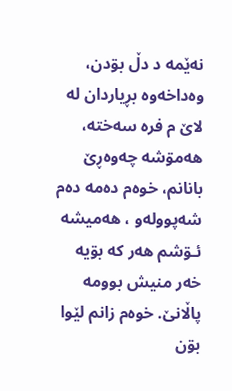نه‌ێمه‌ د دڵ بۊدن، وه‌داخه‌وه بڕیاردان له لاێ م فره‌ سه‌خته‌، هه‌مۊ‌شه چه‌وه‌ڕێ بانانم، خوه‌م ده‌مه ده‌م شه‌پووله‌و ، هه‌میشه‌ ئـۊشم‌ هه‌ر كه‌ بۊیه‌ خه‌ر منیش بوومه‌ پاڵانێ. خوه‌م زانم لێوا‌ بۊن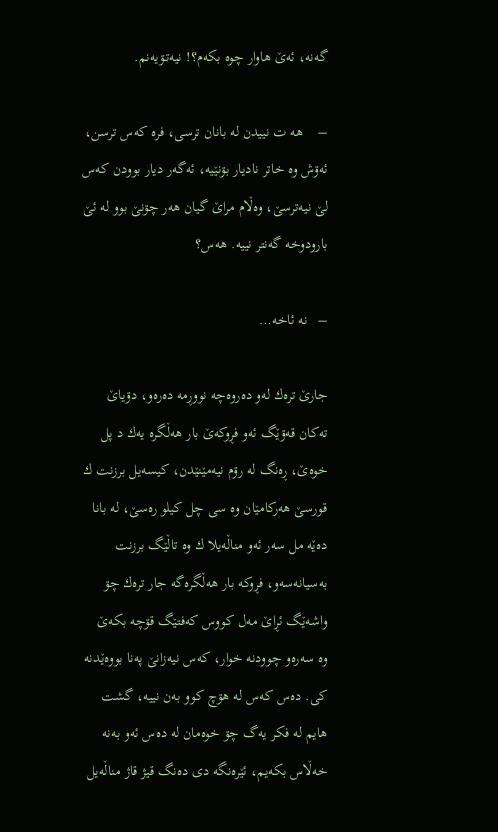گه‌نه‌، ئه‌‌ێ هاوار چوه‌‌ بكه‌م؟! نیه‌تـۊیه‌نم.

–    هه‌ ت نییدن له‌ بانان ترسی، فره‌ كه‌س ترسن، ئه‌ۊش وه خاتر نادیار بۊنێیه، ئه‌گه‌ر دیار بوودن كه‌س لێ نیه‌ترسێ، وه‌ڵام مراێ گیان هه‌ر چۊنێ بوو له‌ ئێ بارودوخه‌ گه‌نتر نییه‌. هه‌س؟

–   نه‌ ئاخه…

جارێ تره‌ك له‌و‌ ده‌ر‌وه‌چه‌‌‌ نووڕمه‌ ده‌ره‌و، دۊیاێ ته‌كان قه‌ۊێگ ئه‌و فڕوكه‌ێ بار هه‌ڵگره‌ یه‌ك د پل خوه‌ێ، ڕه‌نگ له رۊم نیه‌مێنێدن، كیسه‌یل‌ برزنت‌ ك قورسێ هه‌ركامێان وه‌ سی چل كیلو ره‌سێ، له‌ بانا ده‌ێه‌‌ مل سه‌ر ئه‌و مناڵه‌یلا ك وه‌ تاڵێگ‌ برزنت به‌سیانه‌‌سه‌و، فڕوكه‌ بار هه‌ڵگره‌گه‌ جار تره‌ك چۊ و‌اشه‌ێگ ئڕاێ مه‌ل كووس كه‌فتێگ قۊچه‌ بكه‌ێ وه ‌سه‌ره‌و چوودنه‌ خوار، كه‌س نیه‌زانێ په‌نا بووه‌ێدنه‌ كی. ده‌س كه‌س له هۊچ كوو به‌ن نییه‌، گشت هایم له ‌فكر یه‌گ چۊ خوه‌مان له‌ ده‌س ئه‌‌‌و به‌نه‌ خه‌ڵاس بكه‌یم، ئێره‌نگه‌ دی ده‌نگ قیژ قاژ مناڵه‌یل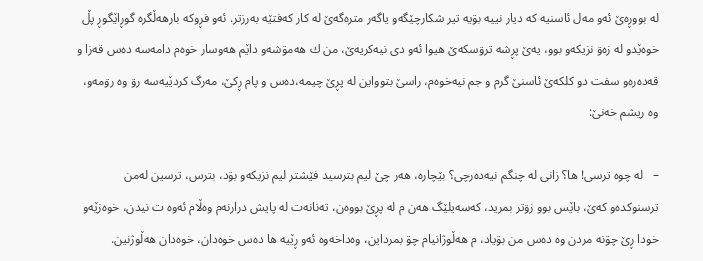له بووڕه‌ێ ئه‌و مه‌ل ئاسنیه‌ كه‌ دیار نییه‌ بۊیه‌ تیر شكارچێگه‌و یاگه‌ر متره‌‌گه‌ێ له‌ كار كه‌فتێه‌ به‌رزتر. ئه‌و فڕوكه‌ بارهه‌ڵگره‌ گوڕاێگوڕ پڵ خوه‌ێدو له‌ زه‌ۊ نزیكه‌و بوو، یه‌ێ پڕشه‌ ترۊسكه‌ێ هیوا ئه‌و دی نیه‌كریه‌ێ، من ك هه‌مۊشه‌و داێم هه‌‌وسار خوه‌م دامه‌سه‌‌ ده‌س قه‌زا و قه‌ده‌ره‌‌و سفت دو كلكه‌‌ێ ئاسنێ گرم ‌و جم نیه‌خوه‌م، راسێ بتوواین له‌ پڕێ چیمه‌،ده‌س و پام ڕكێ، مه‌رگ كردێیه‌سه‌ رۊ وه‌ رۊمه‌و، وه‌ ریشم خه‌نێ:

–   له چوه‌ ترسی! ها؟ زانی له‌ چنگم ‌نیه‌ده‌ر‌چی؟ بێچاره،‌ هه‌ر چێ لیم بترسید فێشتر لیم نزیكه‌و بۊد، بترس، ترسین له‌من ترسنوكده‌‌و كه‌ێ، باێس بوو زۊتر بمرید، كه‌سه‌یلێگ هه‌ن م له‌ پڕێ بووه‌ن، ته‌نانه‌ت له‌ پایش د‌رارنه‌م وه‌ڵام ئه‌وه ت نیدن، خوه‌زێه‌و خودا ڕێ چۊنه‌ مردن وه‌ ده‌س من بۊ‌یاد، م هه‌ڵوژانیام چۊ بمرداین، وه‌داخه‌وه ئه‌و ڕێیه‌ ها ده‌س خوه‌دان، خوه‌‌دان هه‌ڵوژنین.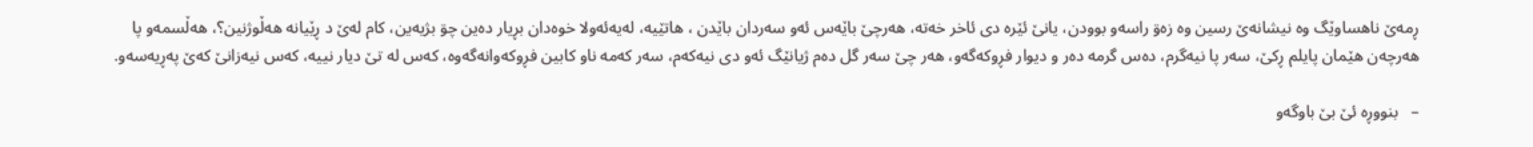ڕمه‌ێ ناهساوێگ وه‌ نیشانه‌ێ‌‌ رسین وه‌ زه‌‌ۊ راسه‌و بوودن، یانێ ئێره‌ دی ئاخر خه‌ته،‌ هه‌رچێ باێه‌س ئه‌و سه‌ردان باێدن ، هاتێیه‌، له‌یه‌ئه‌‌ولا خوه‌‌دان بڕیار ده‌‌ین چۊ بژیه‌ین، كام له‌ێ د ڕێیانه‌ هه‌ڵوژنین؟، هه‌ڵسمه‌و پا هه‌رچه‌ن هێمان پایلم ڕكێ، سه‌ر پا نیه‌گرم، ده‌س گرمه‌ ده‌ر و دیوار فڕوكه‌گه‌و، هه‌ر چێ سه‌ر گل ده‌م ژیانێگ ئه‌و دی نیه‌كه‌م، سه‌ر كه‌مه‌ ناو كابین فڕوكه‌وانه‌گه‌وه، كه‌س له‌ تێ دیار نییه، كه‌س نیه‌زانێ كه‌ێ په‌ڕیه‌سه‌و.

–   بنووڕه‌ ئێ بێ باوگه‌و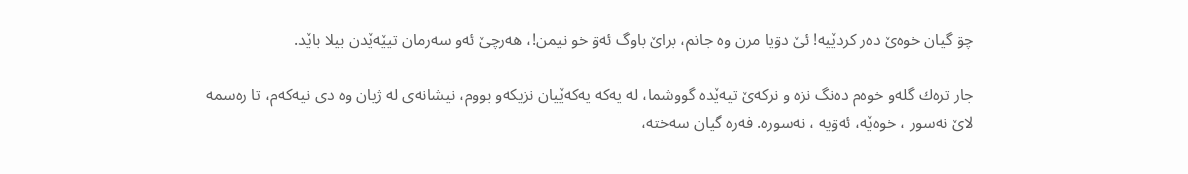چۊ گیان خوه‌ێ ده‌ر كردێیه! ئێ دۊیا مرن وه‌ جانم، براێ باوگ ئه‌ۊ خو نیمن!، هه‌رچێ ئه‌‌و سه‌رمان تیێه‌ێدن بیلا باێد.

جار تره‌ك گله‌و خوه‌م ده‌نگ نزه‌ و نركه‌ێ تیه‌ێده‌ گووشما، له‌ یه‌كه‌ یه‌كه‌‌ێیان نزیكه‌و بووم،‌‌ نیشانه‌ی له‌ ژیان وه‌ دی نیه‌كه‌م، تا ره‌سمه‌ لاێ نه‌سور ، خوه‌ێه‌، ئه‌ۊیه‌ ، نه‌سوره‌. فه‌ر‌ه‌ گیان سه‌خته،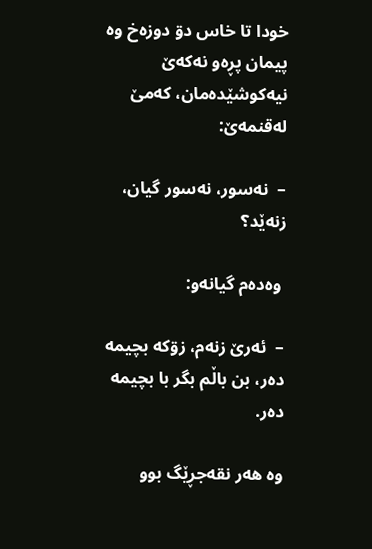خودا تا خاس دۊ دوزه‌خ وه‌ پیمان پڕه‌و نه‌كه‌ێ  نیه‌كوشێده‌مان، كه‌مێ له‌قنمه‌ێ:

–  نه‌سور، نه‌سور گیان، زنه‌ێد؟

 وه‌ده‌م گیانه‌و:

–  ئه‌رێ زنه‌م، زۊكه‌ بچیمه‌ ده‌ر، بن باڵم بگر با بچیمه‌ ده‌ر.

وه‌ هه‌ر نقه‌جڕێگ بوو‌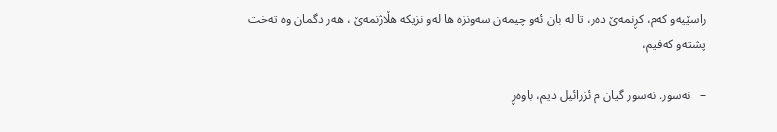راسێیه‌و كه‌م، كڕنمه‌ێ ده‌ر، تا له‌ بان ئه‌و چیمه‌ن سه‌ونزه ها له‌‌و نزیكه‌ هڵاژنمه‌ێ ، هه‌ر دگمان وه‌ ته‌‌خت پشته‌و كه‌فیم،

–   نه‌سور. نه‌سور گیان م ئزرائیل دیم، باوه‌ڕ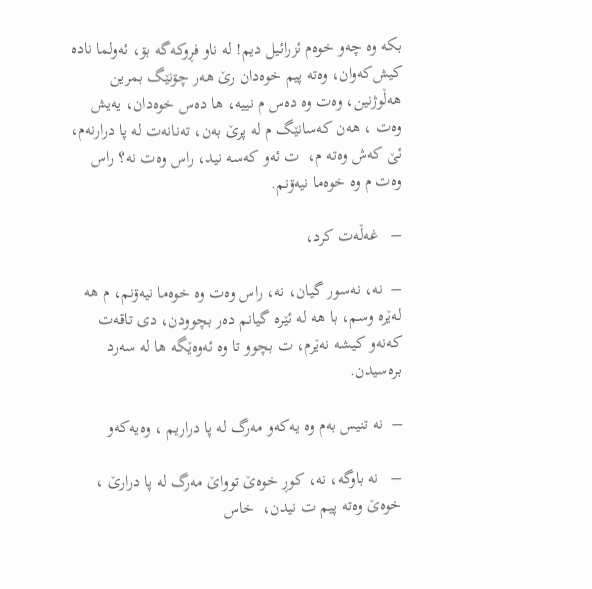بكه‌ وه‌ چه‌و خوه‌م ئزرائیل دیم! له‌ ناو فڕو‌كه‌گه‌ بۊ، ئه‌ولما ناده‌ كیش‌كه‌وان، وه‌ته ‌پیم خوه‌دان رێ هه‌ر چۊنێگ بمرین هه‌ڵوژنین،‌ وه‌ت وه‌‌ ده‌س م نییه‌، ها ده‌س خوه‌دان، یه‌یش وه‌ت ، هه‌ن كه‌سانێگ م له‌ پرێ به‌ن، ته‌نانه‌ت له‌ پا د‌رارنه‌م، ئێ كه‌ش وه‌ته‌ م،  ت ئه‌و‌ كه‌سه‌‌ نید، راس وه‌ت نه‌؟ راس وه‌ت م وه‌ خوه‌ما نیه‌ۊنم.

–   غه‌ڵه‌ت كرد،

–  نه‌، نه‌سور گیان، نه‌، راس وه‌ت وه خوه‌ما نیه‌ۊنم، م هه‌ له‌ێره‌ وسم، با هه‌ له‌ ئێره‌ گیانم ده‌ر بچوودن، دی تاقه‌ت كه‌نه‌‌‌و كیشه‌ نه‌ێرم، ت بچوو تا وه‌ ئه‌وه‌ێگه‌ ها له‌ سه‌رد بره‌سیدن.

–  نه‌ تنیس به‌م وه‌‌ یه‌كه‌و مه‌رگ له‌ پا د‌راریم ، وه‌یه‌كه‌و

–   نه ‌باوگه‌، نه‌، كوڕ خوه‌ێ توواێ مه‌رگ له‌ پا د‌رارێ ، خوه‌ێ وه‌ته‌ پیم ت نیدن،  خاس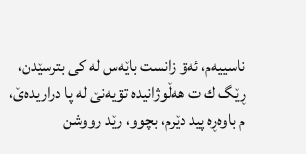ناسییه‌م، ئه‌ۊ زانست باێه‌‌‌س له‌ كی بترسێدن، ڕێگ ك ت هه‌ڵوژانیده‌ تۊیه‌نێ له‌ پا د‌راریده‌ێ، م باوه‌ڕه‌ پید دێرم، بچوو، رێد رووشن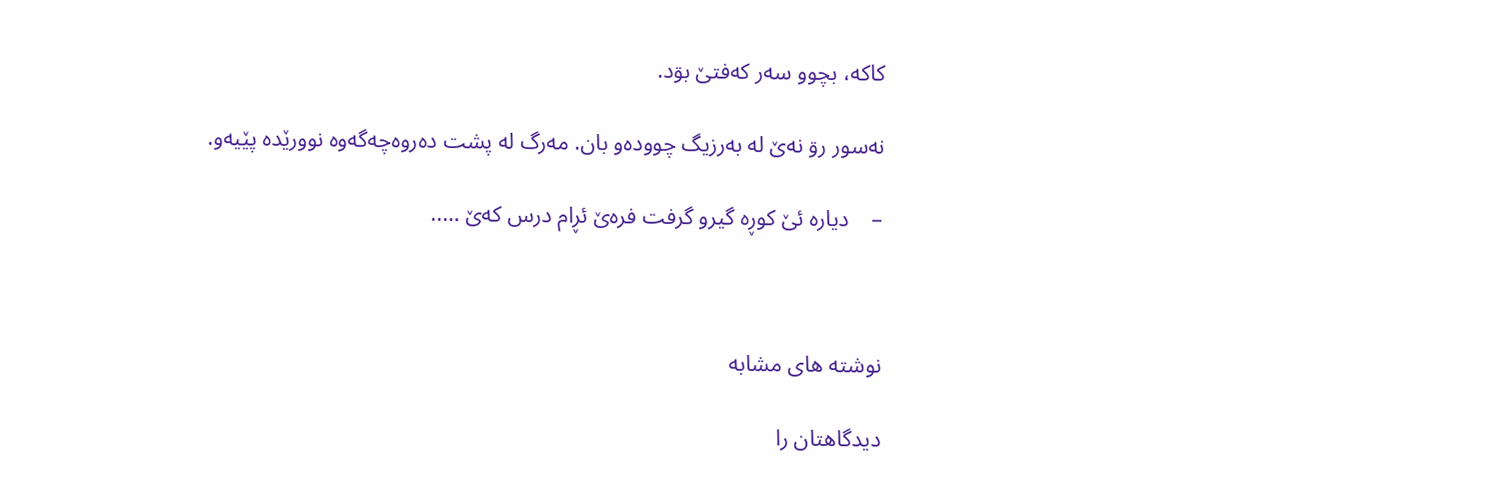كاكه‌، بچوو سه‌ر كه‌فتێ بۊد.

نه‌سور رۊ نه‌ێ له‌ به‌رزیگ چووده‌و بان. مه‌رگ له‌ پشت ده‌روه‌چه‌گه‌وه نوورێده‌ پێیه‌و.

–    دیاره‌ ئێ كوڕه‌ گیرو گرفت فره‌ێ ئڕام درس كه‌ێ …..



نوشته های مشابه

دیدگاهتان را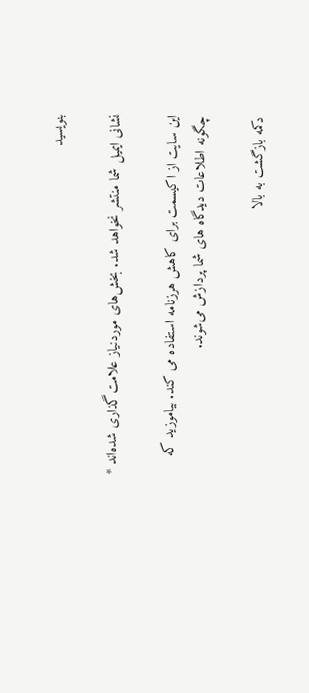بنویسید

نشانی ایمیل شما منتشر نخواهد شد. بخش‌های موردنیاز علامت‌گذاری شده‌اند *

این سایت از اکیسمت برای کاهش هرزنامه استفاده می کند. بیاموزید که چگونه اطلاعات دیدگاه های شما پردازش می‌شوند.

دکمه بازگشت به بالا